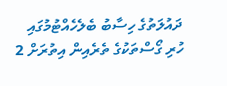ދައުލަތުގެ ހިސާބު ބެލެހެއްޓުމުގައި ހުރި ގޯސްތަކުގެ ތެރެއިން އިތުރަށް 2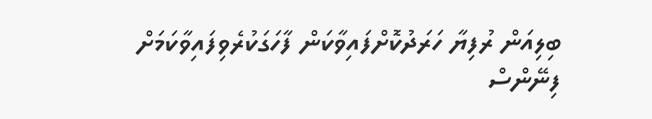ބިލިއަން ރުފިޔާ ހަރަދުކޮށްފައިވާކަން ފާހަގަކުރެވިފައިވާކަމަށް ފިނޭންސް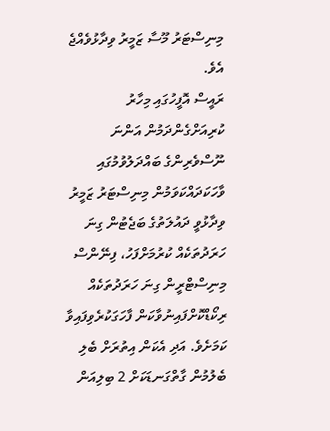މިނިސްޓަރު މޫސާ ޒަމީރު ވިދާޅުވެއްޖެ އެވެ.
ރައީސް އޮފީހުގައި މިހާރު ކުރިއަށްގެންދަމުން އަންނަ ނޫސްވެރިންގެ ބައްދަލުވުމުގައި ވާހަކަދައްކަވަމުން މިނިސްޓަރު ޒަމީރު ވިދާޅުވީ ދައުލަތުގެ ބަޖެޓުން ގިނަ ހަރަދުތަކެއް ކުރުމަށްފަހު، ފިނޭންސް މިނިސްޓްރީން ގިނަ ހަރަދުތަކެއް ރިކޯޑްކޮށްފައިނުވާކަން ފާހަގަކުރެވިފައިވާ ކަމަށެވެ. އަދި އެކަން އިތުރަށް ބެލި ބެލުމުން ގާތްގަނޑަކަށް 2 ބިލިއަން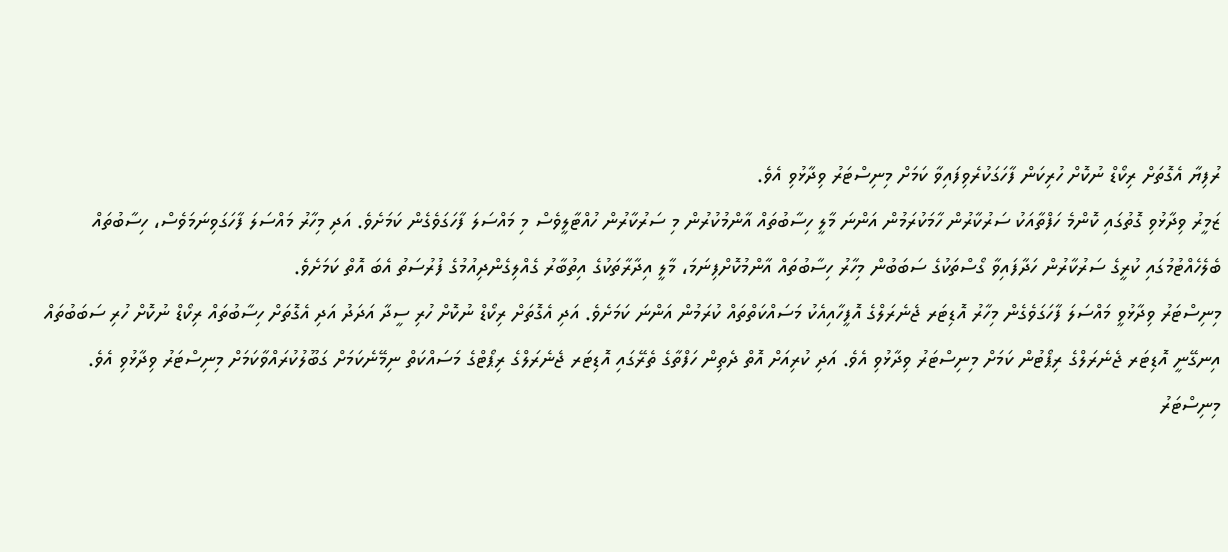ރުފިޔާ އެގޮތަށް ރިކޯޑް ނުކޮށް ހުރިކަން ފާހަގަކުރެވިފައިވާ ކަމަށް މިނިސްޓަރު ވިދާޅުވި އެވެ.
ޒަމީރު ވިދާޅުވި ގޮތުގައި ކޮންމެ ހަފްތާއަކު ސަރުކާރުން ހާމަކުރަމުން އަންނަ މާލީ ހިސާބުތައް އާންމުކުރުން މި ސަރުކާރުން ހުއްޓާލީވެސް މި މައްސަލަ ފާހަގަވެގެން ކަމަށެވެ. އަދި މިހާރު މައްސަލަ ފާހަގަވިނަމަވެސް، ހިސާބުތައް ބެލެހެއްޓުމުގައި ކުރީގެ ސަރުކާރުން ހަދާފައިވާ ގޯސްތަކުގެ ސަބަބުން މިހާރު ހިސާބުތައް އާންމުކޮށްފިނަމަ، މާލީ އިދާރާތަކުގެ އިތުބާރު ގެއްލިގެންދިއުމުގެ ފުރުސަތު އެބަ އޮތް ކަމަށެވެ.
މިނިސްޓަރު ވިދާޅުވީ މައްސަލަ ފާހަގަވެގެން މިހާރު އޮޑިޓަރ ޖެނެރަލްގެ އޮފީހާއިއެކު މަސައްކަތްތައް ކުރަމުން އަންނަ ކަމަށެވެ. އަދި އެގޮތަށް ރިކޯޑް ނުކޮށް ހުރި ސީދާ އަދަދު އަދި އެގޮތަށް ހިސާބުތައް ރިކޯޑް ނުކޮށް ހުރި ސަބަބުތައް އިނގޭނީ އޮޑިޓަރ ޖެނެރަލްގެ ރިޕޯޓުން ކަމަށް މިނިސްޓަރު ވިދާޅުވި އެވެ. އަދި ކުރިއަށް އޮތް ދެތިން ހަފްތާގެ ތެރޭގައި އޮޑިޓަރ ޖެނެރަލްގެ ރިޕޯޓްގެ މަސައްކަތް ނިމޭނެކަމަށް ގަބޫލުކުރައްވާކަމަށް މިނިސްޓަރު ވިދާޅުވި އެވެ.
މިނިސްޓަރު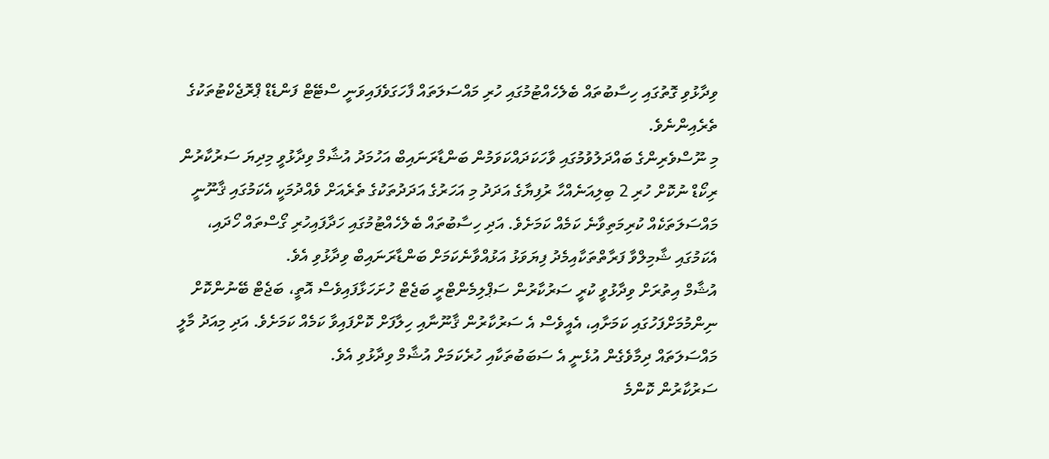ވިދާޅުވި ގޮތުގައި ހިސާބުތައް ބެލެހެއްޓުމުގައި ހުރި މައްސަލަތައް ފާހަގަވެފައިވަނީ ސްޓޭޓް ފަންޑެޑް ޕްރޮޖެކްޓުތަކުގެ ތެރެއިންނެވެ.
މި ނޫސްވެރިންގެ ބައްދަލުވުމުގައި ވާހަކަދައްކަވަމުން ބަންޑާރަނައިބް އަހުމަދު އުޝާމް ވިދާޅުވީ މިދިޔަ ސަރުކާރުން ރިކޯޑް ނުކޮށް ހުރި 2 ބިލިއަނެއްހާ ރުފިޔާގެ އަދަދު މި އަހަރުގެ އަދަދުތަކުގެ ތެރެއަށް ވެއްދުމަކީ އެކަމުގައި ޤާނޫނީ މައްސަލަތަކެއް ކުރިމަތިވާނެ ކަމެއް ކަމަށެވެ. އަދި ހިސާބުތައް ބެލެހެއްޓުމުގައި ހަދާފައިހުރި ގޯސްތައް ހޯދައި، އެކަމުގައި ޝާމިލްވާ ފަރާތްތަކާއިމެދު ފިޔަވަޅު އަޅުއްވާނެކަމަށް ބަންޑާރަނައިބް ވިދާޅުވި އެވެ.
އުޝާމް އިތުރަށް ވިދާޅުވީ ކުރީ ސަރުކާރުން ސަޕްލިމެންޓްރީ ބަޖެޓް ހުށަހަޅާފައިވެސް އޮތީ، ބަޖެޓް ބޭނުންކޮށް ނިންމުމަށްފަހުގައި ކަމަށާއި، އެއީވެސް އެ ސަރުކާރުން ޤާނޫނާއި ހިލާފަށް ކޮށްފައިވާ ކަމެއް ކަމަށެވެ. އަދި މިއަދު މާލީ މައްސަލަތައް ދިމާވެގެން އުޅެނީ އެ ސަބަބުތަކާއި ހުރެކަމަށް އުޝާމް ވިދާޅުވި އެވެ.
ސަރުކާރުން ކޮންމެ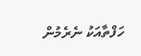ހަފްތާއަކު ނެރެމުން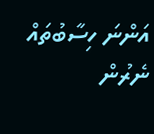އަންނަ ހިސާބުތައް ނެރުން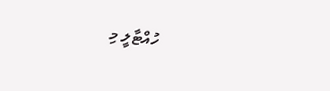ހުއްޓާލީ މި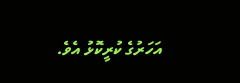އަހަރުގެ ކުރީކޮޅު އެވެ.